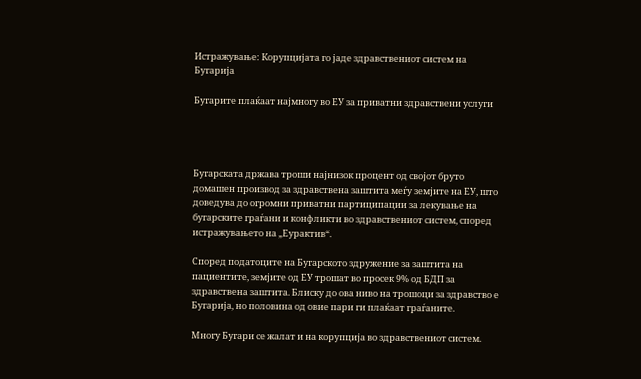Истражување: Корупцијата го јаде здравствениот систем на Бугарија

Бугарите плаќаат најмногу во ЕУ за приватни здравствени услуги




Бугарската држава троши најнизок процент од својот бруто домашен производ за здравствена заштита меѓу земјите на ЕУ, што доведува до огромни приватни партиципации за лекување на бугарските граѓани и конфликти во здравствениот систем, според истражувањето на „Еурактив“.

Според податоците на Бугарското здружение за заштита на пациентите, земјите од ЕУ трошат во просек 9% од БДП за здравствена заштита. Блиску до ова ниво на трошоци за здравство е Бугарија, но половина од овие пари ги плаќаат граѓаните.

Многу Бугари се жалат и на корупција во здравствениот систем.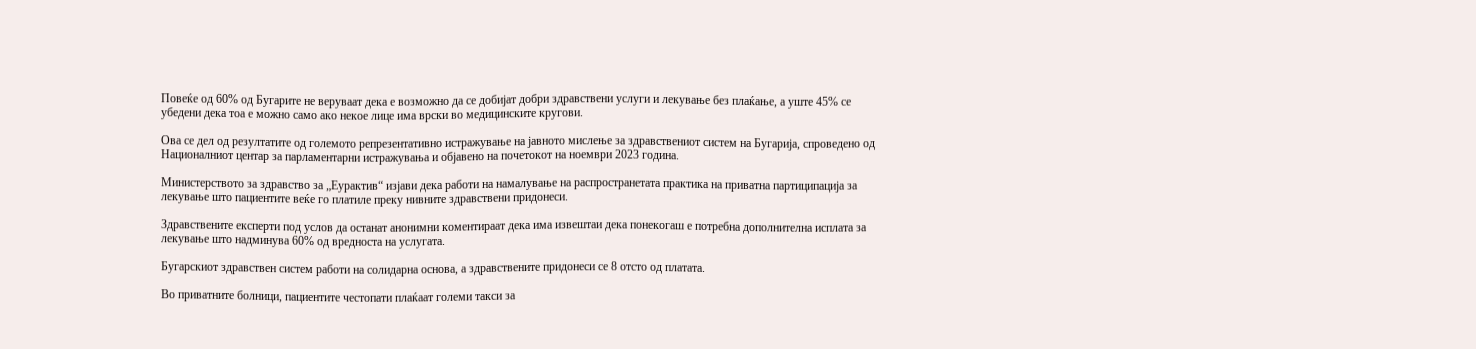Повеќе од 60% од Бугарите не веруваат дека е возможно да се добијат добри здравствени услуги и лекување без плаќање, а уште 45% се убедени дека тоа е можно само ако некое лице има врски во медицинските кругови.

Ова се дел од резултатите од големото репрезентативно истражување на јавното мислење за здравствениот систем на Бугарија, спроведено од Националниот центар за парламентарни истражувања и објавено на почетокот на ноември 2023 година.

Министерството за здравство за „Еурактив“ изјави дека работи на намалување на распространетата практика на приватна партиципација за лекување што пациентите веќе го платиле преку нивните здравствени придонеси.

Здравствените експерти под услов да останат анонимни коментираат дека има извештаи дека понекогаш е потребна дополнителна исплата за лекување што надминува 60% од вредноста на услугата.

Бугарскиот здравствен систем работи на солидарна основа, а здравствените придонеси се 8 отсто од платата.

Во приватните болници, пациентите честопати плаќаат големи такси за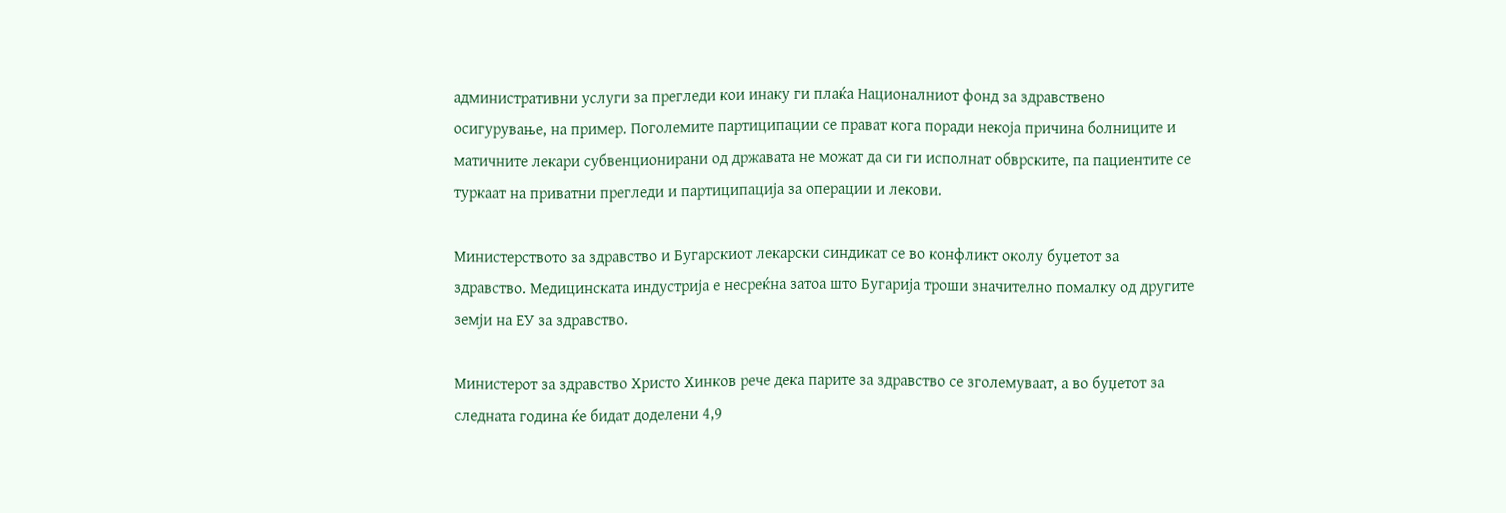административни услуги за прегледи кои инаку ги плаќа Националниот фонд за здравствено осигурување, на пример. Поголемите партиципации се прават кога поради некоја причина болниците и матичните лекари субвенционирани од државата не можат да си ги исполнат обврските, па пациентите се туркаат на приватни прегледи и партиципација за операции и лекови.

Министерството за здравство и Бугарскиот лекарски синдикат се во конфликт околу буџетот за здравство. Медицинската индустрија е несреќна затоа што Бугарија троши значително помалку од другите земји на ЕУ за здравство.

Министерот за здравство Христо Хинков рече дека парите за здравство се зголемуваат, а во буџетот за следната година ќе бидат доделени 4,9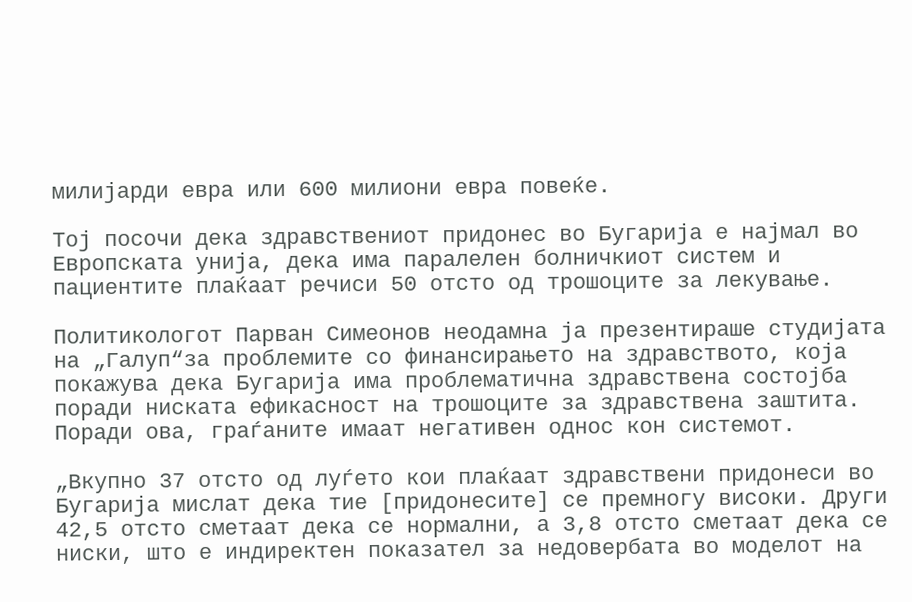милијарди евра или 600 милиони евра повеќе.

Тој посочи дека здравствениот придонес во Бугарија е најмал во Европската унија, дека има паралелен болничкиот систем и пациентите плаќаат речиси 50 отсто од трошоците за лекување.

Политикологот Парван Симеонов неодамна ја презентираше студијата на „Галуп“за проблемите со финансирањето на здравството, која покажува дека Бугарија има проблематична здравствена состојба поради ниската ефикасност на трошоците за здравствена заштита. Поради ова, граѓаните имаат негативен однос кон системот.

„Вкупно 37 отсто од луѓето кои плаќаат здравствени придонеси во Бугарија мислат дека тие [придонесите] се премногу високи. Други 42,5 отсто сметаат дека се нормални, а 3,8 отсто сметаат дека се ниски, што е индиректен показател за недовербата во моделот на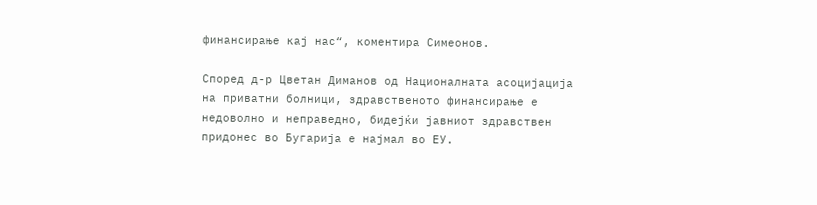финансирање кај нас“, коментира Симеонов.

Според д-р Цветан Диманов од Националната асоцијација на приватни болници, здравственото финансирање е недоволно и неправедно, бидејќи јавниот здравствен придонес во Бугарија е најмал во ЕУ.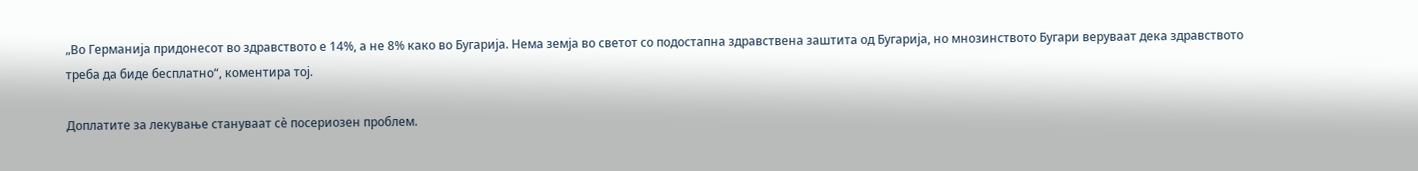„Во Германија придонесот во здравството е 14%, а не 8% како во Бугарија. Нема земја во светот со подостапна здравствена заштита од Бугарија, но мнозинството Бугари веруваат дека здравството треба да биде бесплатно“, коментира тој.

Доплатите за лекување стануваат сè посериозен проблем.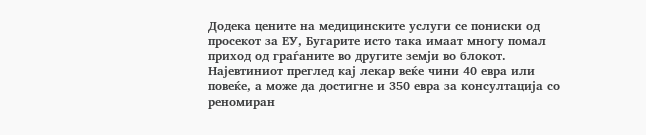Додека цените на медицинските услуги се пониски од просекот за ЕУ, Бугарите исто така имаат многу помал приход од граѓаните во другите земји во блокот. Најевтиниот преглед кај лекар веќе чини 40 евра или повеќе, а може да достигне и 350 евра за консултација со реномиран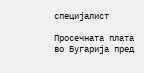специјалист

Просечната плата во Бугарија пред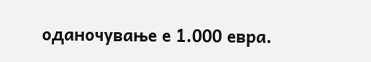оданочување е 1.000 евра.